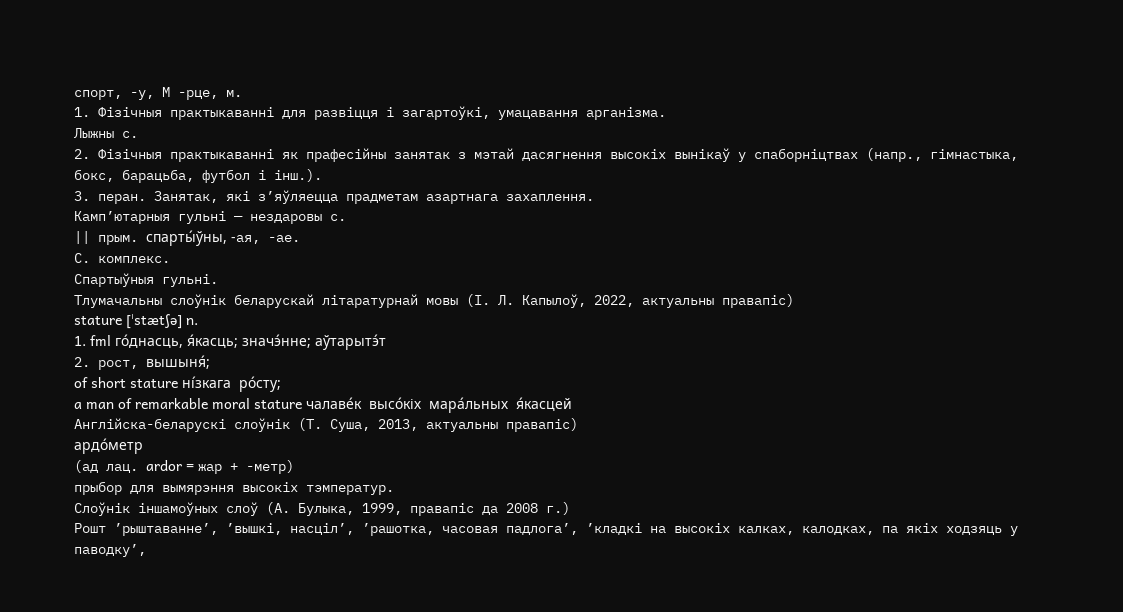спорт, -у, М -рце, м.
1. Фізічныя практыкаванні для развіцця і загартоўкі, умацавання арганізма.
Лыжны с.
2. Фізічныя практыкаванні як прафесійны занятак з мэтай дасягнення высокіх вынікаў у спаборніцтвах (напр., гімнастыка, бокс, барацьба, футбол і інш.).
3. перан. Занятак, які з’яўляецца прадметам азартнага захаплення.
Камп’ютарныя гульні — нездаровы с.
|| прым. спарты́ўны, -ая, -ае.
С. комплекс.
Спартыўныя гульні.
Тлумачальны слоўнік беларускай літаратурнай мовы (І. Л. Капылоў, 2022, актуальны правапіс)
stature [ˈstætʃə] n.
1. fml го́днасць, я́касць; значэ́нне; аўтарытэ́т
2. рост, вышыня́;
of short stature ні́зкага ро́сту;
a man of remarkable moral stature чалаве́к высо́кіх мара́льных я́касцей
Англійска-беларускі слоўнік (Т. Суша, 2013, актуальны правапіс)
ардо́метр
(ад лац. ardor = жар + -метр)
прыбор для вымярэння высокіх тэмператур.
Слоўнік іншамоўных слоў (А. Булыка, 1999, правапіс да 2008 г.)
Рошт ’рыштаванне’, ’вышкі, насціл’, ’рашотка, часовая падлога’, ’кладкі на высокіх калках, калодках, па якіх ходзяць у паводку’,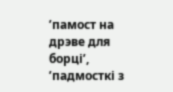’памост на дрэве для борці’, ’падмосткі з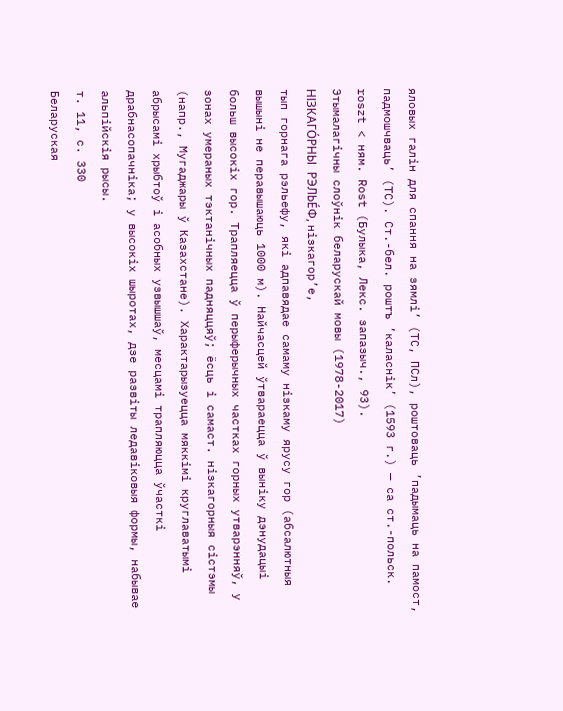яловых галін для спання на зямлі’ (ТС, ПСл), роштоваць ’падымаць на памост, падмошчваць’ (ТС). Ст.-бел. роштъ ’каласнік’ (1593 г.) — са ст.-польск. roszt < ням. Rost (Булыка, Лекс. запазыч., 93).
Этымалагічны слоўнік беларускай мовы (1978-2017)
НІЗКАГО́РНЫ РЭЛЬЕ́Ф, нізкагор’е,
тып горнага рэльефу, які адпавядае самаму нізкаму ярусу гор (абсалютныя вышыні не перавышаюць 1000 м). Найчасцей ўтвараецца ў выніку дэнудацыі больш высокіх гор. Трапляецца ў перыферычных частках горных утварэнняў, у зонах умераных тэктанічных падняццяў; ёсць і самаст. нізкагорныя сістэмы (напр., Мугаджары ў Казахстане). Характарызуецца мяккімі круглаватымі абрысамі хрыбтоў і асобных узвышшаў, месцамі трапляюцца ўчасткі драбнасопачніка; у высокіх шыротах, дзе развіты ледавіковыя формы, набывае альпійскія рысы.
т. 11, с. 330
Беларуская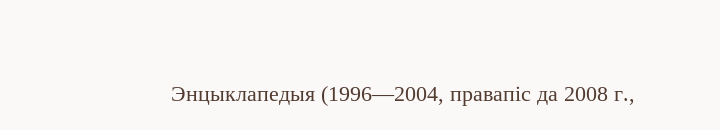Энцыклапедыя (1996—2004, правапіс да 2008 г.,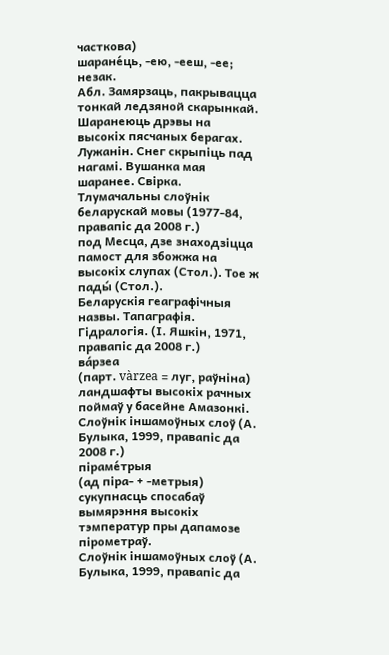часткова)
шаране́ць, ‑ею, ‑ееш, ‑ее; незак.
Абл. Замярзаць, пакрывацца тонкай ледзяной скарынкай. Шаранеюць дрэвы на высокіх пясчаных берагах. Лужанін. Снег скрыпіць пад нагамі. Вушанка мая шаранее. Свірка.
Тлумачальны слоўнік беларускай мовы (1977-84, правапіс да 2008 г.)
под Месца, дзе знаходзіцца памост для збожжа на высокіх слупах (Стол.). Тое ж пады́ (Стол.).
Беларускія геаграфічныя назвы. Тапаграфія. Гідралогія. (І. Яшкін, 1971, правапіс да 2008 г.)
ва́рзеа
(парт. vàrzea = луг, раўніна)
ландшафты высокіх рачных поймаў у басейне Амазонкі.
Слоўнік іншамоўных слоў (А. Булыка, 1999, правапіс да 2008 г.)
піраме́трыя
(ад піра- + -метрыя)
сукупнасць спосабаў вымярэння высокіх тэмператур пры дапамозе пірометраў.
Слоўнік іншамоўных слоў (А. Булыка, 1999, правапіс да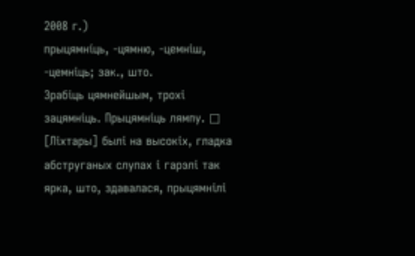2008 г.)
прыцямні́ць, ‑цямню, ‑цемніш, ‑цемніць; зак., што.
Зрабіць цямнейшым, трохі зацямніць. Прыцямніць лямпу. □ [Ліхтары] былі на высокіх, гладка абструганых слупах і гарэлі так ярка, што, здавалася, прыцямнілі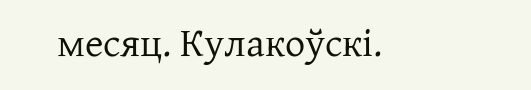месяц. Кулакоўскі.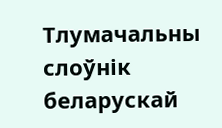Тлумачальны слоўнік беларускай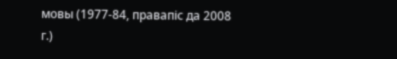мовы (1977-84, правапіс да 2008 г.)